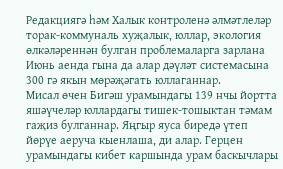Редакциягә һәм Халык контроленә әлмәтлеләр торак-коммуналь хуҗалык, юллар, экология өлкәләреннән булган проблемаларга зарлана
Июнь аенда гына да алар дәүләт системасына 300 гә якын мөрәҗәгать юллаганнар.
Мисал өчен Бигәш урамындагы 139 нчы йортта яшәүчеләр юллардагы тишек-тошыктан тәмам гаҗиз булганнар. Яңгыр яуса биредә үтеп йөрүе аеруча кыенлаша, ди алар. Герцен урамындагы кибет каршында урам баскычлары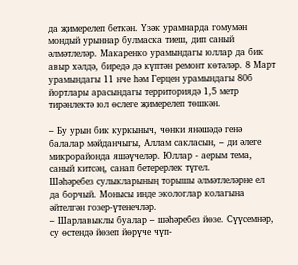да җимерелеп беткән. Үзәк урамнарда гомумән мондый урыннар булмаска тиеш, дип саный әлмәтлеләр. Макаренко урамындагы юллар да бик авыр хәлдә, биредә дә күптән ремонт көтәләр. 8 Март урамындагы 11 нче һәм Герцен урамындагы 80б йортлары арасындагы территориядә 1,5 метр тирәнлектә юл өслеге җимерелеп төшкән.

– Бу урын бик куркыныч, чөнки янәшәдә генә балалар мәйданчыгы, Аллам сакласын, – ди әлеге микрорайонда яшәүчеләр. Юллар - аерым тема, саный китсәң, санап бетерерлек түгел.
Шәһәребез сулыкларының торышы әлмәтлеләрне ел да борчый. Монысы инде экологлар колагына әйтелгән гозер-үтенечләр.
– Шарлавыклы буалар – шәһәребез йөзе. Сүүсемнәр, су өстендә йөзеп йөрүче чүп-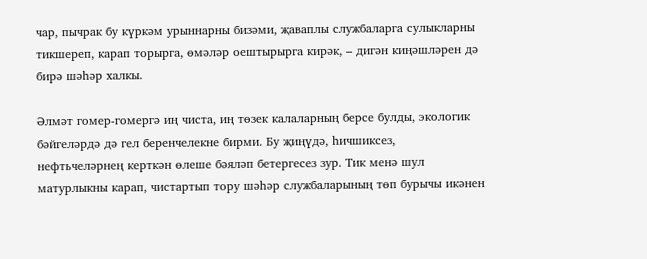чар, пычрак бу күркәм урыннарны бизәми, җаваплы службаларга сулыкларны тикшереп, карап торырга, өмәләр оештырырга кирәк, – дигән киңәшләрен дә бирә шәһәр халкы.

Әлмәт гомер-гомергә иң чиста, иң төзек калаларның берсе булды, экологик бәйгеләрдә дә гел беренчелекне бирми. Бу җиңүдә, һичшиксез, нефтьчеләрнең керткән өлеше бәяләп бетергесез зур. Тик менә шул матурлыкны карап, чистартып тору шәһәр службаларының төп бурычы икәнен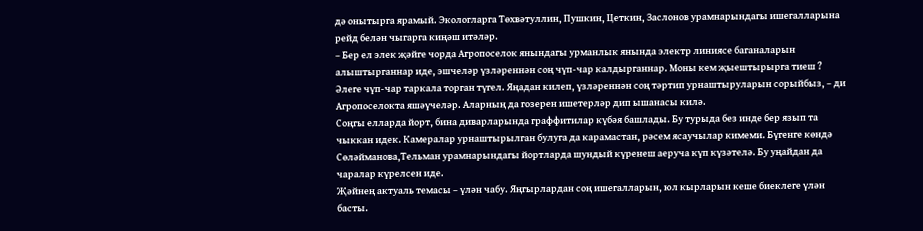дә онытырга ярамый. Экологларга Төхвәтуллин, Пушкин, Цеткин, Заслонов урамнарындагы ишегалларына рейд белән чыгарга киңәш итәләр.
– Бер ел элек җәйге чорда Агропоселок янындагы урманлык янында электр линиясе баганаларын алыштырганнар иде, эшчеләр үзләреннән соң чүп-чар калдырганнар. Моны кем җыештырырга тиеш ? Әлеге чүп-чар таркала торган түгел. Яңадан килеп, үзләреннән соң тәртип урнаштыруларын сорыйбыз, – ди Агропоселокта яшәүчеләр. Аларның да гозерен ишетерләр дип ышанасы килә.
Соңгы елларда йорт, бина диварларында граффитилар күбәя башлады. Бу турыда без инде бер язып та чыккан идек. Камералар урнаштырылган булуга да карамастан, рәсем ясаучылар кимеми. Бүгенге көндә Сөләйманова,Тельман урамнарындагы йортларда шундый күренеш аеруча күп күзәтелә. Бу уңайдан да чаралар күрелсен иде.
Җәйнең актуаль темасы – үлән чабу. Яңгырлардан соң ишегалларын, юл кырларын кеше биеклеге үлән басты.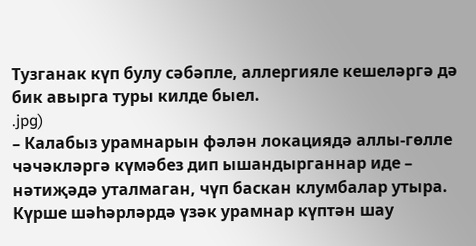Тузганак күп булу сәбәпле, аллергияле кешеләргә дә бик авырга туры килде быел.
.jpg)
– Калабыз урамнарын фәлән локациядә аллы-гөлле чәчәкләргә күмәбез дип ышандырганнар иде – нәтиҗәдә уталмаган, чүп баскан клумбалар утыра. Күрше шәһәрләрдә үзәк урамнар күптән шау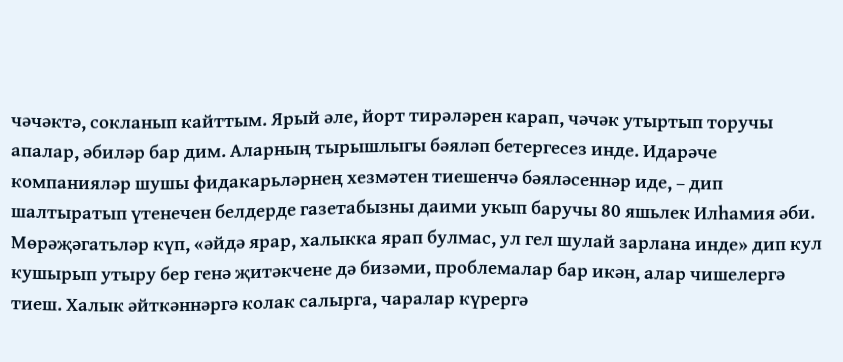чәчәктә, сокланып кайттым. Ярый әле, йорт тирәләрен карап, чәчәк утыртып торучы апалар, әбиләр бар дим. Аларның тырышлыгы бәяләп бетергесез инде. Идарәче компанияләр шушы фидакарьләрнең хезмәтен тиешенчә бәяләсеннәр иде, – дип шалтыратып үтенечен белдерде газетабызны даими укып баручы 80 яшьлек Илһамия әби.
Мөрәҗәгатьләр күп, «әйдә ярар, халыкка ярап булмас, ул гел шулай зарлана инде» дип кул кушырып утыру бер генә җитәкчене дә бизәми, проблемалар бар икән, алар чишелергә тиеш. Халык әйткәннәргә колак салырга, чаралар күрергә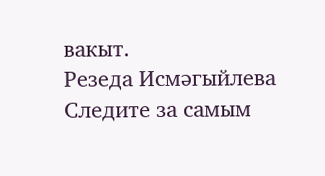вакыт.
Резеда Исмәгыйлева
Следите за самым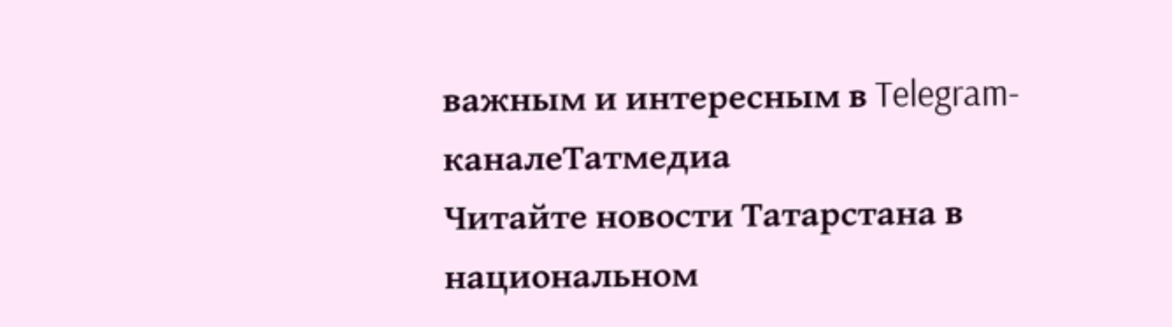важным и интересным в Telegram-каналеТатмедиа
Читайте новости Татарстана в национальном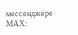мессенджере MАХ: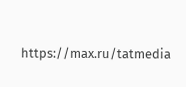https://max.ru/tatmedia